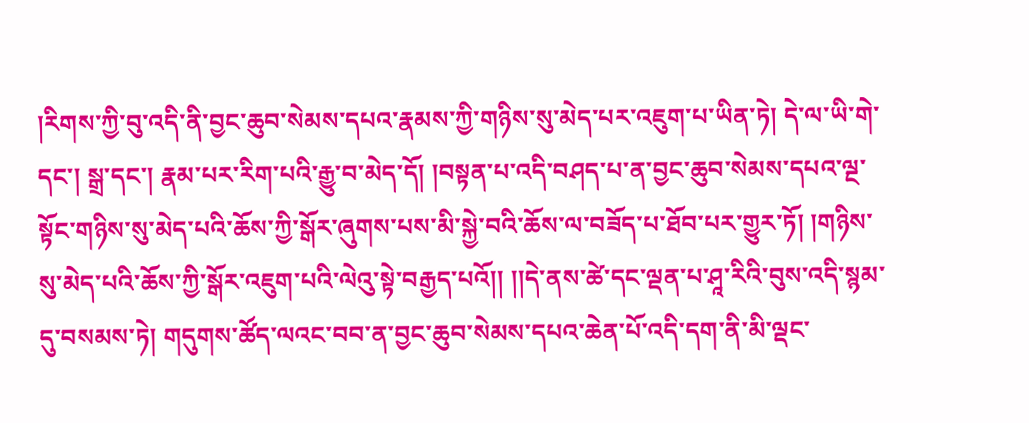།རིགས་ཀྱི་བུ་འདི་ནི་བྱང་ཆུབ་སེམས་དཔའ་རྣམས་ཀྱི་གཉིས་སུ་མེད་པར་འཇུག་པ་ཡིན་ཏེ། དེ་ལ་ཡི་གེ་དང་། སྒྲ་དང་། རྣམ་པར་རིག་པའི་རྒྱུ་བ་མེད་དོ། །བསྟན་པ་འདི་བཤད་པ་ན་བྱང་ཆུབ་སེམས་དཔའ་ལྔ་སྟོང་གཉིས་སུ་མེད་པའི་ཆོས་ཀྱི་སྒོར་ཞུགས་པས་མི་སྐྱེ་བའི་ཆོས་ལ་བཟོད་པ་ཐོབ་པར་གྱུར་ཏོ། །གཉིས་སུ་མེད་པའི་ཆོས་ཀྱི་སྒོར་འཇུག་པའི་ལེའུ་སྟེ་བརྒྱད་པའོ།། །།དེ་ནས་ཚེ་དང་ལྡན་པ་ཤཱ་རིའི་བུས་འདི་སྙམ་དུ་བསམས་ཏེ། གདུགས་ཚོད་ལའང་བབ་ན་བྱང་ཆུབ་སེམས་དཔའ་ཆེན་པོ་འདི་དག་ནི་མི་ལྡང་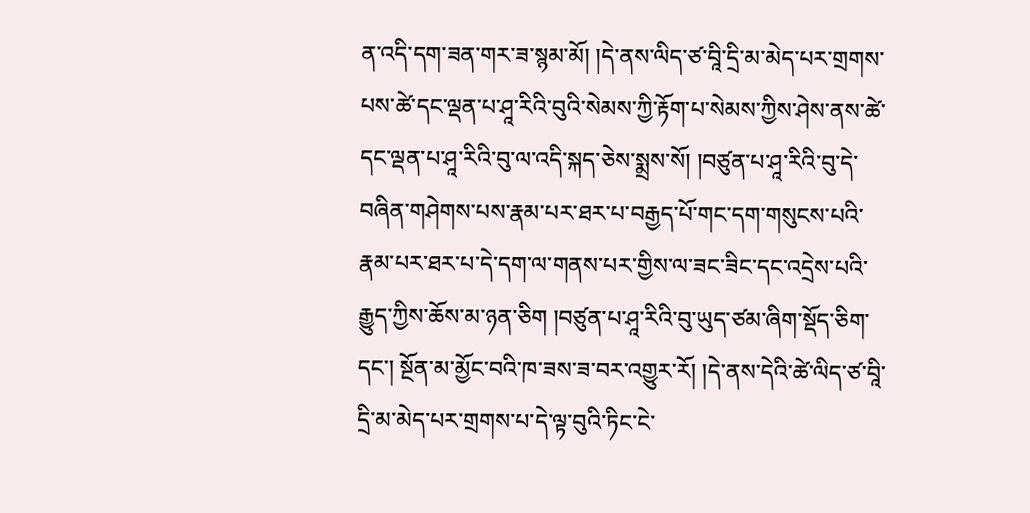ན་འདི་དག་ཟན་གར་ཟ་སྙམ་མོ། །དེ་ནས་ལིད་ཙ་བཱི་དྲི་མ་མེད་པར་གྲགས་པས་ཚེ་དང་ལྡན་པ་ཤཱ་རིའི་བུའི་སེམས་ཀྱི་རྟོག་པ་སེམས་ཀྱིས་ཤེས་ནས་ཚེ་དང་ལྡན་པ་ཤཱ་རིའི་བུ་ལ་འདི་སྐད་ཅེས་སྨྲས་སོ། །བཙུན་པ་ཤཱ་རིའི་བུ་དེ་བཞིན་གཤེགས་པས་རྣམ་པར་ཐར་པ་བརྒྱད་པོ་གང་དག་གསུངས་པའི་རྣམ་པར་ཐར་པ་དེ་དག་ལ་གནས་པར་གྱིས་ལ་ཟང་ཟིང་དང་འདྲེས་པའི་རྒྱུད་ཀྱིས་ཆོས་མ་ཉན་ཅིག །བཙུན་པ་ཤཱ་རིའི་བུ་ཡུད་ཙམ་ཞིག་སྡོད་ཅིག་དང་། སྔོན་མ་མྱོང་བའི་ཁ་ཟས་ཟ་བར་འགྱུར་རོ། །དེ་ནས་དེའི་ཚེ་ལིད་ཙ་བཱི་དྲི་མ་མེད་པར་གྲགས་པ་དེ་ལྟ་བུའི་ཏིང་ངེ་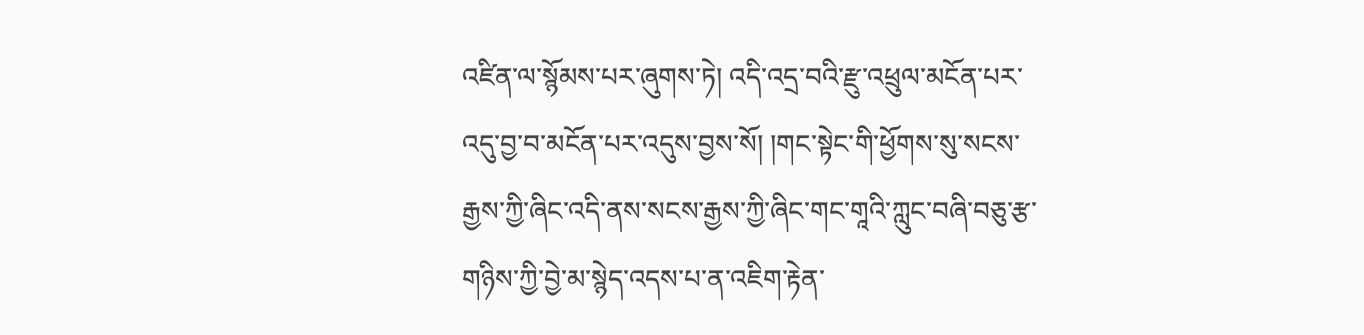འཛིན་ལ་སྙོམས་པར་ཞུགས་ཏེ། འདི་འདྲ་བའི་རྫུ་འཕྲུལ་མངོན་པར་འདུ་བྱ་བ་མངོན་པར་འདུས་བྱས་སོ། །གང་སྟེང་གི་ཕྱོགས་སུ་སངས་རྒྱས་ཀྱི་ཞིང་འདི་ནས་སངས་རྒྱས་ཀྱི་ཞིང་གང་གཱའི་ཀླུང་བཞི་བཅུ་རྩ་གཉིས་ཀྱི་བྱེ་མ་སྙེད་འདས་པ་ན་འཇིག་རྟེན་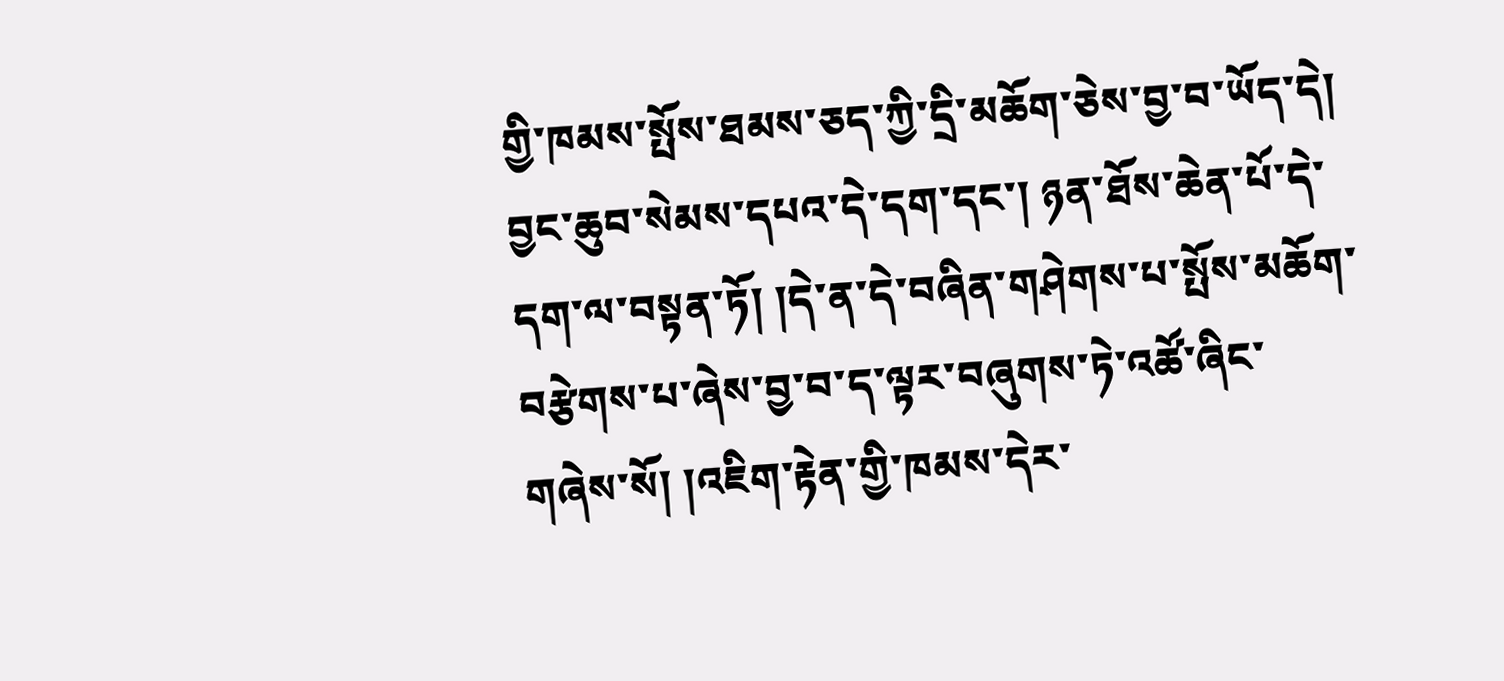གྱི་ཁམས་སྤོས་ཐམས་ཅད་ཀྱི་དྲི་མཆོག་ཅེས་བྱ་བ་ཡོད་དེ། བྱང་ཆུབ་སེམས་དཔའ་དེ་དག་དང་། ཉན་ཐོས་ཆེན་པོ་དེ་དག་ལ་བསྟན་ཏོ། །དེ་ན་དེ་བཞིན་གཤེགས་པ་སྤོས་མཆོག་བརྩེགས་པ་ཞེས་བྱ་བ་ད་ལྟར་བཞུགས་ཏེ་འཚོ་ཞིང་གཞེས་སོ། །འཇིག་རྟེན་གྱི་ཁམས་དེར་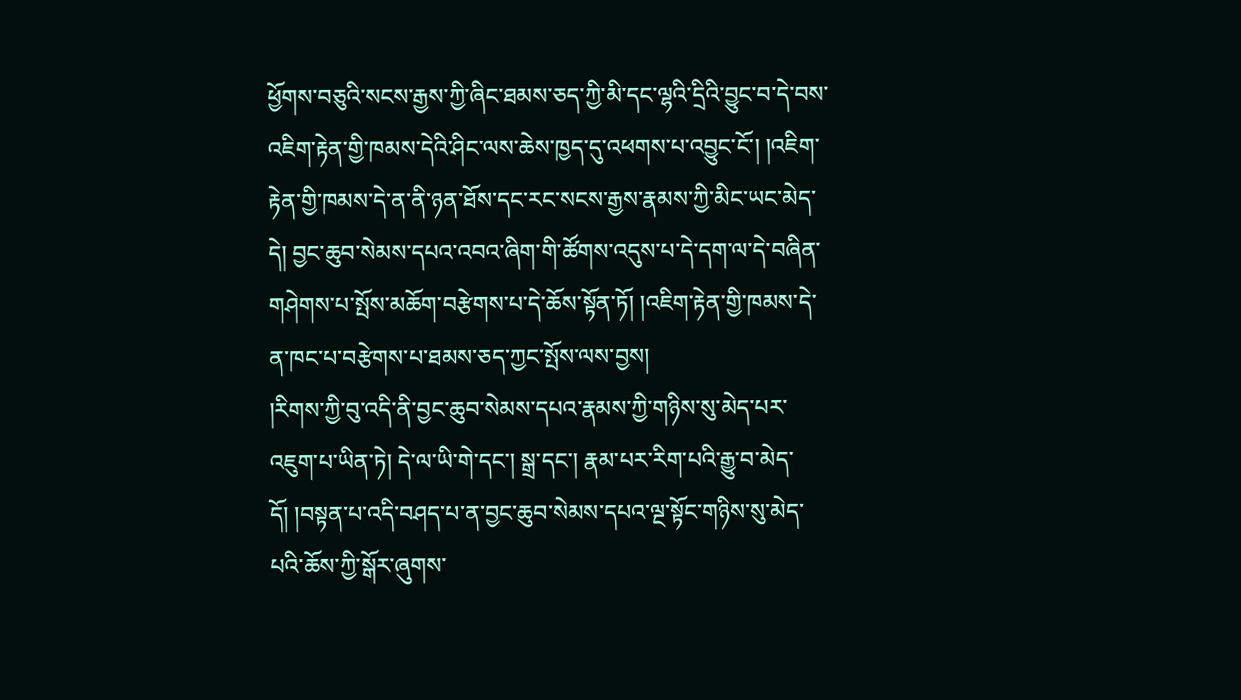ཕྱོགས་བཅུའི་སངས་རྒྱས་ཀྱི་ཞིང་ཐམས་ཅད་ཀྱི་མི་དང་ལྷའི་དྲིའི་བྱུང་བ་དེ་བས་འཇིག་རྟེན་གྱི་ཁམས་དེའི་ཤིང་ལས་ཆེས་ཁྱད་དུ་འཕགས་པ་འབྱུང་ངོ་། །འཇིག་རྟེན་གྱི་ཁམས་དེ་ན་ནི་ཉན་ཐོས་དང་རང་སངས་རྒྱས་རྣམས་ཀྱི་མིང་ཡང་མེད་དེ། བྱང་ཆུབ་སེམས་དཔའ་འབའ་ཞིག་གི་ཚོགས་འདུས་པ་དེ་དག་ལ་དེ་བཞིན་གཤེགས་པ་སྤོས་མཆོག་བརྩེགས་པ་དེ་ཆོས་སྟོན་ཏོ། །འཇིག་རྟེན་གྱི་ཁམས་དེ་ན་ཁང་པ་བརྩེགས་པ་ཐམས་ཅད་ཀྱང་སྤོས་ལས་བྱས།
།རིགས་ཀྱི་བུ་འདི་ནི་བྱང་ཆུབ་སེམས་དཔའ་རྣམས་ཀྱི་གཉིས་སུ་མེད་པར་འཇུག་པ་ཡིན་ཏེ། དེ་ལ་ཡི་གེ་དང་། སྒྲ་དང་། རྣམ་པར་རིག་པའི་རྒྱུ་བ་མེད་དོ། །བསྟན་པ་འདི་བཤད་པ་ན་བྱང་ཆུབ་སེམས་དཔའ་ལྔ་སྟོང་གཉིས་སུ་མེད་པའི་ཆོས་ཀྱི་སྒོར་ཞུགས་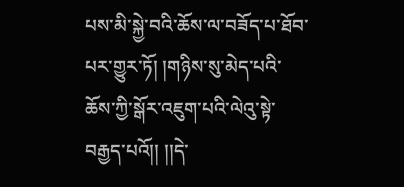པས་མི་སྐྱེ་བའི་ཆོས་ལ་བཟོད་པ་ཐོབ་པར་གྱུར་ཏོ། །གཉིས་སུ་མེད་པའི་ཆོས་ཀྱི་སྒོར་འཇུག་པའི་ལེའུ་སྟེ་བརྒྱད་པའོ།། །།དེ་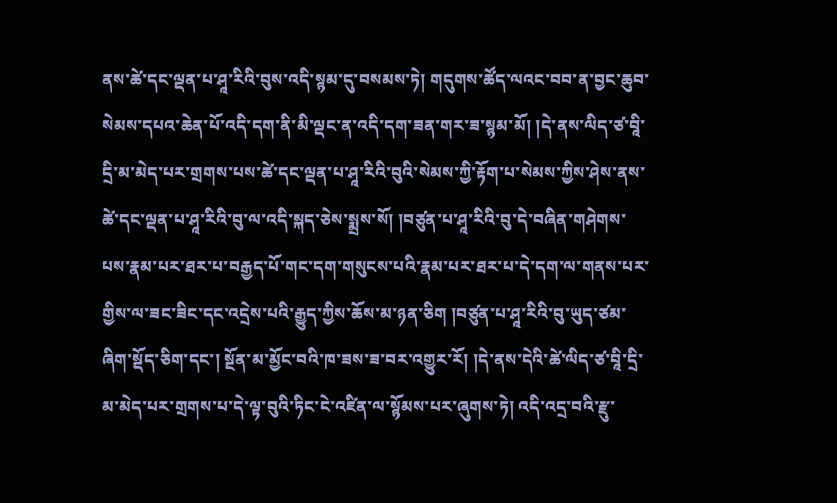ནས་ཚེ་དང་ལྡན་པ་ཤཱ་རིའི་བུས་འདི་སྙམ་དུ་བསམས་ཏེ། གདུགས་ཚོད་ལའང་བབ་ན་བྱང་ཆུབ་སེམས་དཔའ་ཆེན་པོ་འདི་དག་ནི་མི་ལྡང་ན་འདི་དག་ཟན་གར་ཟ་སྙམ་མོ། །དེ་ནས་ལིད་ཙ་བཱི་དྲི་མ་མེད་པར་གྲགས་པས་ཚེ་དང་ལྡན་པ་ཤཱ་རིའི་བུའི་སེམས་ཀྱི་རྟོག་པ་སེམས་ཀྱིས་ཤེས་ནས་ཚེ་དང་ལྡན་པ་ཤཱ་རིའི་བུ་ལ་འདི་སྐད་ཅེས་སྨྲས་སོ། །བཙུན་པ་ཤཱ་རིའི་བུ་དེ་བཞིན་གཤེགས་པས་རྣམ་པར་ཐར་པ་བརྒྱད་པོ་གང་དག་གསུངས་པའི་རྣམ་པར་ཐར་པ་དེ་དག་ལ་གནས་པར་གྱིས་ལ་ཟང་ཟིང་དང་འདྲེས་པའི་རྒྱུད་ཀྱིས་ཆོས་མ་ཉན་ཅིག །བཙུན་པ་ཤཱ་རིའི་བུ་ཡུད་ཙམ་ཞིག་སྡོད་ཅིག་དང་། སྔོན་མ་མྱོང་བའི་ཁ་ཟས་ཟ་བར་འགྱུར་རོ། །དེ་ནས་དེའི་ཚེ་ལིད་ཙ་བཱི་དྲི་མ་མེད་པར་གྲགས་པ་དེ་ལྟ་བུའི་ཏིང་ངེ་འཛིན་ལ་སྙོམས་པར་ཞུགས་ཏེ། འདི་འདྲ་བའི་རྫུ་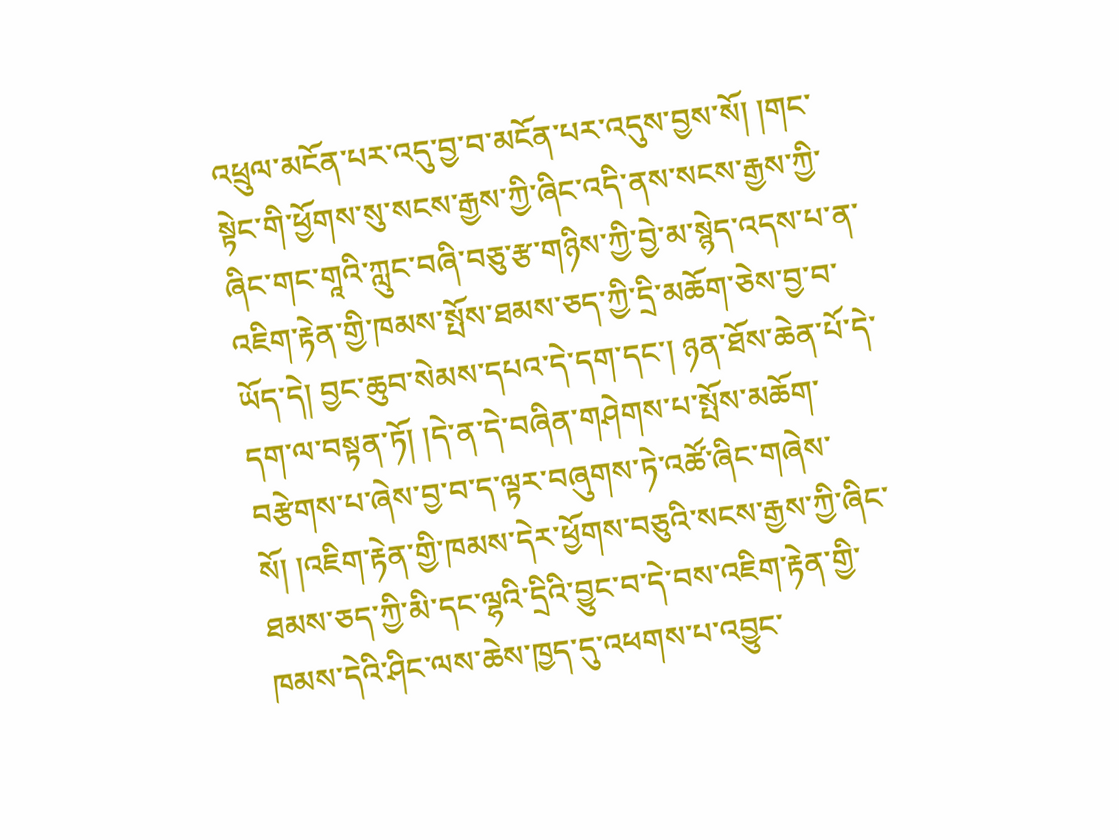འཕྲུལ་མངོན་པར་འདུ་བྱ་བ་མངོན་པར་འདུས་བྱས་སོ། །གང་སྟེང་གི་ཕྱོགས་སུ་སངས་རྒྱས་ཀྱི་ཞིང་འདི་ནས་སངས་རྒྱས་ཀྱི་ཞིང་གང་གཱའི་ཀླུང་བཞི་བཅུ་རྩ་གཉིས་ཀྱི་བྱེ་མ་སྙེད་འདས་པ་ན་འཇིག་རྟེན་གྱི་ཁམས་སྤོས་ཐམས་ཅད་ཀྱི་དྲི་མཆོག་ཅེས་བྱ་བ་ཡོད་དེ། བྱང་ཆུབ་སེམས་དཔའ་དེ་དག་དང་། ཉན་ཐོས་ཆེན་པོ་དེ་དག་ལ་བསྟན་ཏོ། །དེ་ན་དེ་བཞིན་གཤེགས་པ་སྤོས་མཆོག་བརྩེགས་པ་ཞེས་བྱ་བ་ད་ལྟར་བཞུགས་ཏེ་འཚོ་ཞིང་གཞེས་སོ། །འཇིག་རྟེན་གྱི་ཁམས་དེར་ཕྱོགས་བཅུའི་སངས་རྒྱས་ཀྱི་ཞིང་ཐམས་ཅད་ཀྱི་མི་དང་ལྷའི་དྲིའི་བྱུང་བ་དེ་བས་འཇིག་རྟེན་གྱི་ཁམས་དེའི་ཤིང་ལས་ཆེས་ཁྱད་དུ་འཕགས་པ་འབྱུང་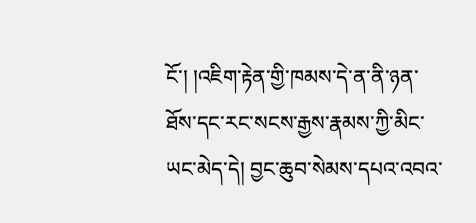ངོ་། །འཇིག་རྟེན་གྱི་ཁམས་དེ་ན་ནི་ཉན་ཐོས་དང་རང་སངས་རྒྱས་རྣམས་ཀྱི་མིང་ཡང་མེད་དེ། བྱང་ཆུབ་སེམས་དཔའ་འབའ་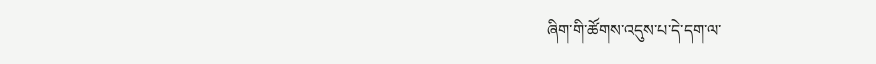ཞིག་གི་ཚོགས་འདུས་པ་དེ་དག་ལ་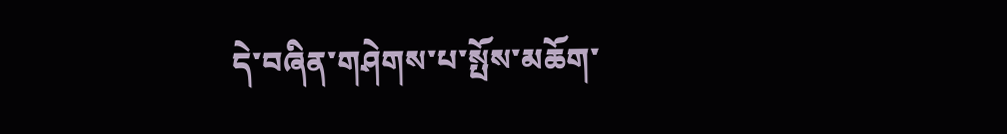དེ་བཞིན་གཤེགས་པ་སྤོས་མཆོག་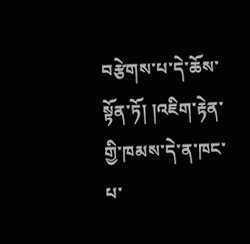བརྩེགས་པ་དེ་ཆོས་སྟོན་ཏོ། །འཇིག་རྟེན་གྱི་ཁམས་དེ་ན་ཁང་པ་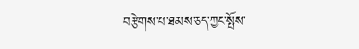བརྩེགས་པ་ཐམས་ཅད་ཀྱང་སྤོས་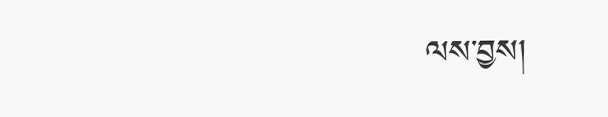ལས་བྱས།